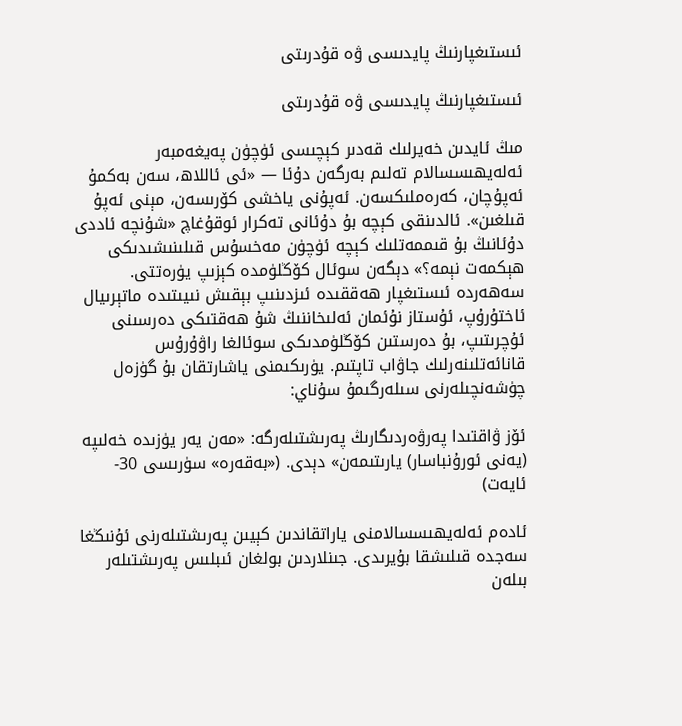ئىستىغپارنىڭ پايدىسى ۋە قۇدرىتى

ئىستىغپارنىڭ پايدىسى ۋە قۇدرىتى

مىڭ ئايدىن خەيرلىك قەدىر كېچىسى ئۈچۈن پەيغەمبەر ئەلەيھىسسالام تەلىم بەرگەن دۇئا — «ئى ئاللاھ، سەن بەكمۇ ئەپۇچان، كەرەملىكسەن. ئەپۇنى ياخشى كۆرىسەن، مېنى ئەپۇ قىلغىن». ئالدىنقى كېچە بۇ دۇئانى تەكرار ئوقۇغاچ «شۇنچە ئاددى دۇئانىڭ بۇ قىممەتلىك كېچە ئۈچۈن مەخسۇس قىلىنىشىدىكى ھېكمەت نېمە؟» دېگەن سوئال كۆڭلۈمدە كېزىپ يۈرەتتى. سەھەردە ئىستىغپار ھەققىدە ئىزدىنىپ بېقىش نىيىتىدە ماتېرىيال ئاختۇرۇپ، ئۇستاز نۇئ‍مان ئەلىخاننىڭ شۇ ھەقتىكى دەرسىنى ئۇچرىتىپ، بۇ دەرستىن كۆڭلۈمدىكى سوئالغا راۋۇرۇس قانائەتلىنەرلىك جاۋاب تاپتىم. يۈرىكىمنى ياشارتقان بۇ گۈزەل چۈشەنچىلەرنى سىلەرگىمۇ سۇناي:

ئۆز ۋاقتىدا پەرۋەردىگارىڭ پەرىشتىلەرگە: «مەن يەر يۈزىدە خەلىپە (يەنى ئورۇنباسار) يارىتىمەن» دېدى. («بەقەرە» سۈرىسى 30-ئايەت)

ئادەم ئەلەيھىسسالامنى ياراتقاندىن كېيىن پەرىشتىلەرنى ئۇنىڭغا سەجدە قىلىشقا بۇيرىدى. جىنلاردىن بولغان ئىبلىس پەرىشتىلەر بىلەن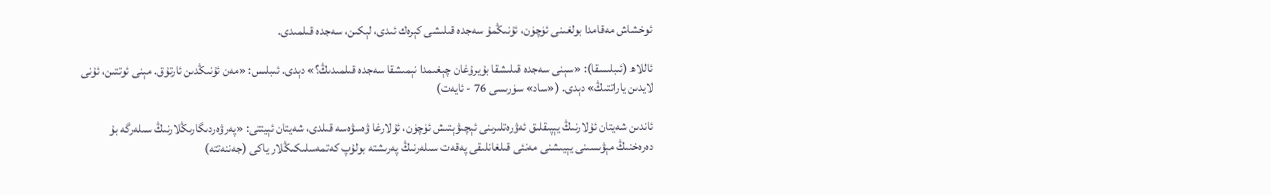ئوخشاش مەقامدا بولغىنى ئۈچۈن، ئۇنىڭمۇ سەجدە قىلىشى كېرەك ئىدى، لېكىن، سەجدە قىلمىدى.

ئاللاھ (ئىبلىسقا): «سېنى سەجدە قىلىشقا بۇيرۇغان چېغىمدا نېمىشقا سەجدە قىلمىدىڭ؟» دېدى. ئىبلىس: «مەن ئۇنىڭدىن ئارتۇق. مېنى ئوتتىن، ئۇنى لايدىن ياراتتىڭ» دېدى. («ساد» سۈرىسى 76 - ئايەت)

ئاندىن شەيتان ئۇلارنىڭ يېپىقلىق ئەۋرەتلىرىنى ئېچىۋېتىش ئۈچۈن، ئۇلارغا ۋەسۋەسە قىلدى، شەيتان ئېيتتى: «پەرۋەردىگارىڭلارنىڭ سىلەرگە بۇ دەرەخنىڭ مېۋىسىنى يېيىشنى مەنئى قىلغانلىقى پەقەت سىلەرنىڭ پەرىشتە بولۇپ كەتمەسلىكىڭلار ياكى (جەننەتتە)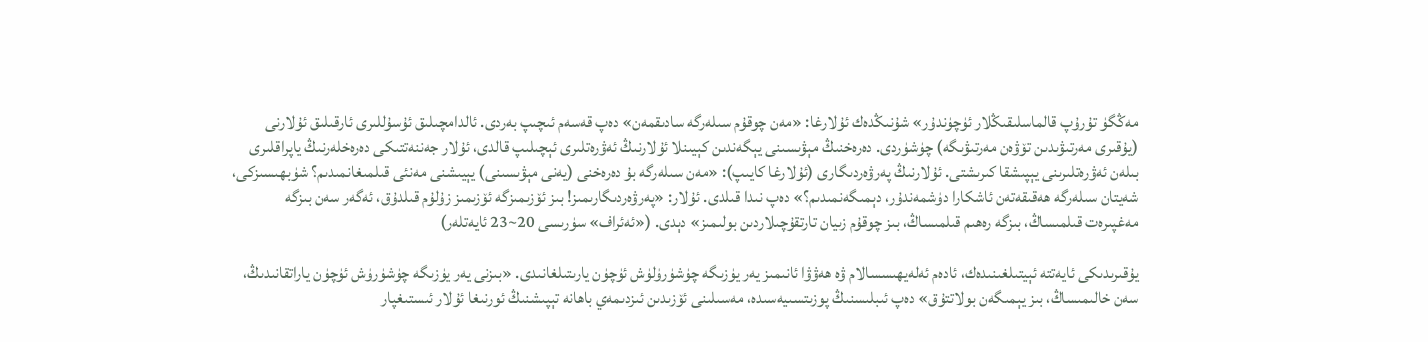مەڭگۈ تۇرۇپ قالماسلىقىڭلار ئۈچۈندۇر» شۇنىڭدەك ئۇلارغا: «مەن چوقۇم سىلەرگە سادىقمەن» دەپ قەسەم ئىچىپ بەردى. ئالدامچىلىق ئۇسۇللىرى ئارقىلىق ئۇلارنى (يۇقىرى مەرتىۋىدىن تۆۋەن مەرتىۋىگە) چۈشۈردى. دەرەخنىڭ مېۋىسىنى يېگەندىن كېيىنلا ئۇلارنىڭ ئەۋرەتلىرى ئېچىلىپ قالدى، ئۇلار جەننەتتىكى دەرەخلەرنىڭ ياپراقلىرى بىلەن ئەۋرەتلىرىنى يېپىشقا كىرىشتى. ئۇلارنىڭ پەرۋەردىگارى (ئۇلارغا كايىپ): «مەن سىلەرگە بۇ دەرەخنى (يەنى مېۋىسىنى) يېيىشنى مەنئى قىلمىغانمىدىم؟ شۈبھىسىزكى، شەيتان سىلەرگە ھەقىقەتەن ئاشكارا دۈشمەندۇر، دېمىگەنمىدىم؟» دەپ نىدا قىلدى. ئۇلار: «پەرۋەردىگارىمىز! بىز ئۆزىمىزگە ئۆزىمىز زۇلۇم قىلدۇق، ئەگەر سەن بىزگە مەغپىرەت قىلمىساڭ، بىزگە رەھىم قىلمىساڭ، بىز چوقۇم زىيان تارتقۇچىلاردىن بولىمىز» دېدى. («ئەئ‍راف» سۈرىسى 20~23 ئايەتلەر)

يۇقىرىدىكى ئايەتتە ئېيتىلغىنىدەك، ئادەم ئەلەيھىسسالام ۋە ھەۋۋا ئانىمىز يەر يۈزىگە چۈشۈرۈلۈش ئۈچۈن يارىتىلغانىدى. «بىزنى يەر يۈزىگە چۈشۈرۈش ئۈچۈن ياراتقانىدىڭ، سەن خالىمىساڭ، بىز يېمىگەن بولاتتۇق» دەپ ئىبلىسنىڭ پوزىتسىيەسىدە، مەسىلىنى ئۆزىدىن ئىزدىمەي باھانە تېپىشنىڭ ئورنىغا ئۇلار ئىستىغپار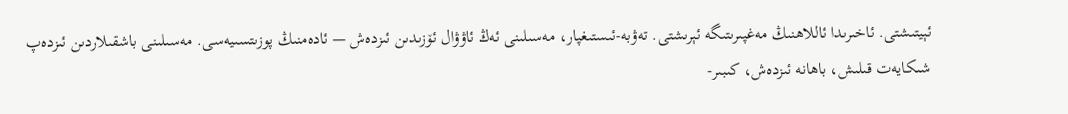ئېيتىشتى. ئاخىرىدا ئاللاھنىڭ مەغپىرىتىگە ئېرىشتى. تەۋبە-ئىستىغپار، مەسىلىنى ئەڭ ئاۋۋال ئۆزىدىن ئىزدەش — ئادەمنىڭ پوزىتسىيەسى. مەسىلىنى باشقىلاردىن ئىزدەپ شىكايەت قىلىش، باھانە ئىزدەش، كىبىر-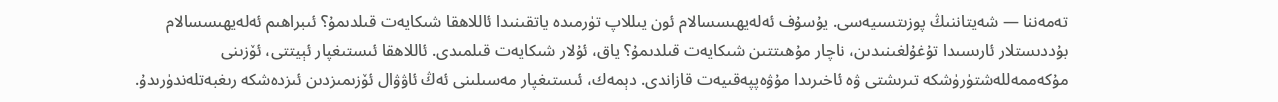تەمەننا — شەيتاننىڭ پوزىتسىيەسى. يۇسۇف ئەلەيھىسسالام ئون يىللاپ تۈرمىدە ياتقىنىدا ئاللاھقا شىكايەت قىلدىمۇ؟ ئىبراھىم ئەلەيھىسسالام بۇددىستلار ئارىسىدا تۇغۇلغىنىدىن، ناچار مۇھىتتىن شىكايەت قىلدىمۇ؟ ياق، ئۇلار شىكايەت قىلمىدى. ئاللاھقا ئىستىغپار ئېيتتى، ئۆزىنى مۇكەممەللەشتۈرۈشكە تىرىشتى ۋە ئاخىرىدا مۇۋەپپەقىيەت قازاندى. دېمەك، ئىستىغپار مەسىلىنى ئەڭ ئاۋۋال ئۆزىمىزدىن ئىزدەشكە رىغبەتلەندۈرىدۇ.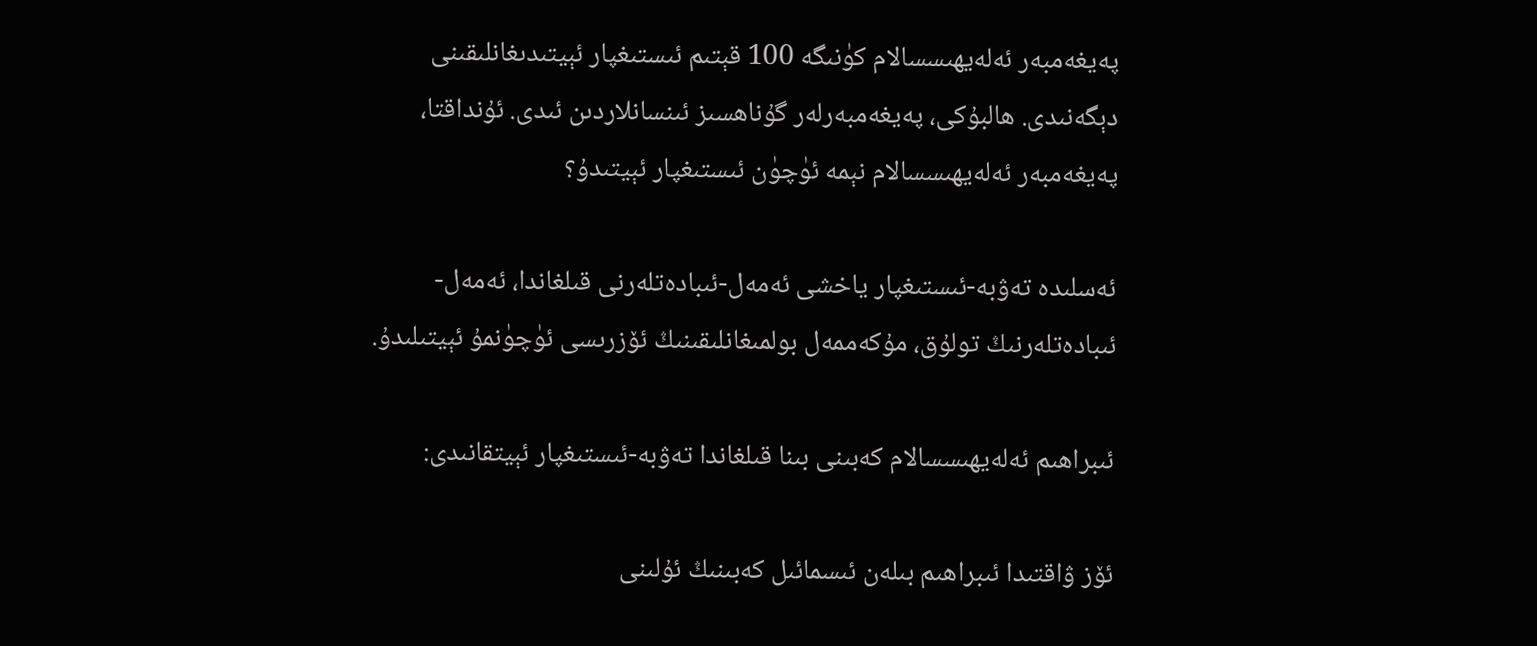پەيغەمبەر ئەلەيھىسسالام كۈنىگە 100 قېتىم ئىستىغپار ئېيتىدىغانلىقىنى دېگەنىدى. ھالبۇكى، پەيغەمبەرلەر گۇناھسىز ئىنسانلاردىن ئىدى. ئۇنداقتا، پەيغەمبەر ئەلەيھىسسالام نېمە ئۈچۈن ئىستىغپار ئېيتىدۇ؟

ئەسلىدە تەۋبە-ئىستىغپار ياخشى ئەمەل-ئىبادەتلەرنى قىلغاندا، ئەمەل-ئىبادەتلەرنىڭ تولۇق، مۇكەممەل بولمىغانلىقىنىڭ ئۆزرىسى ئۈچۈنمۇ ئېيتىلىدۇ.

ئىبراھىم ئەلەيھىسسالام كەبىنى بىنا قىلغاندا تەۋبە-ئىستىغپار ئېيتقانىدى:

ئۆز ۋاقتىدا ئىبراھىم بىلەن ئىسمائىل كەبىنىڭ ئۇلىنى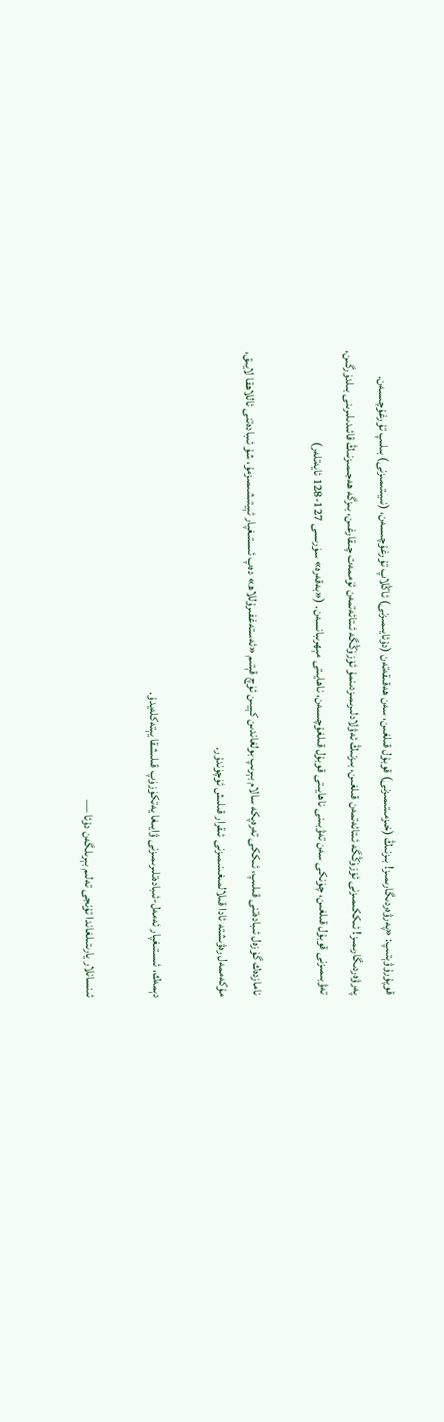قوپۇرۇۋېتىپ: «پەرۋەردىگارىمىز! بىزنىڭ (خىزمىتىمىزنى) قوبۇل قىلغىن، سەن ھەقىقەتەن (دۇئايىمىزنى) ئاڭلاپ تۇرغۇچىسەن، (نىيىتىمىزنى) بىلىپ تۇرغۇچىسەن. پەرۋەردىگارىمىز! ئىككىمىزنى ئۆزۈڭگە ئىتائەتمەن قىلغىن، بىزنىڭ ئەۋلادلىرىمىزدىنمۇ ئۆزۈڭگە ئىتائەتمەن ئۈممەت چىقارغىن، بىزگە ھەجىمىزنىڭ قائىدىلىرىنى بىلدۈرگىن، تەۋبىمىزنى قوبۇل قىلغىن، چۈنكى سەن تەۋبىنى ناھايىتى قوبۇل قىلغۇچىسەن، ناھايىتى مېھرىبانسەن. («بەقەرە» سۈرىسى 127-128 ئايەتلەر)

نامازدەك گۈزەل ئىبادەتنى قىلىپ، ئىككى تەرەپكە سالام بېرىپ بولغاندىن كېيىن ئۈچ قېتىم «ئەستەغفىرۇللاھ» دەپ ئىستىغپار ئ‍ېيتىشىمىزمۇ، شۇ ئىبادەتنى ئاللاھقا لايىق، مۇكەممەل رەۋىشتە ئادا قىلالمىغىنىمىزنى ئىقرار قىلىش ئۈچۈندۇر.

دېمەك، ئىستىغپار ئەمەل-ئىبادەتلىرىمىزنى ۋايىغا يەتكۈزۈپ قىلىشقا يېتەكلەيدۇ.

ئىنسانلار يارىتىلغاندا تۇنجى تەلىم بېرىلگەن دۇئا —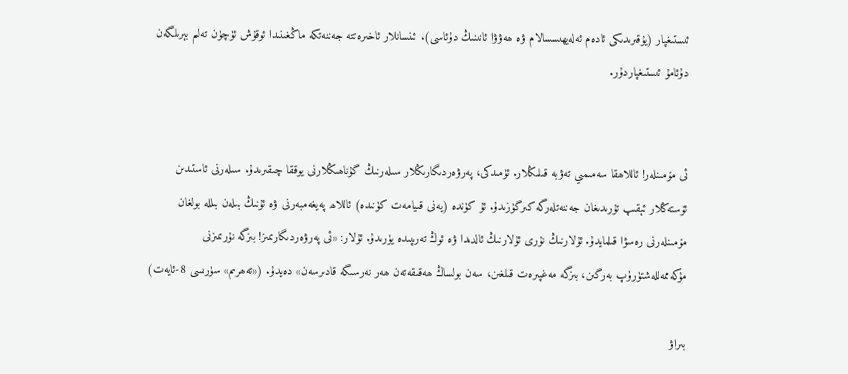ئىستىغپار (يۇقىرىدىكى ئادەم ئەلەيھىسسالام ۋە ھەۋۋا ئانىنىڭ دۇئاسى). ئىنسانلار ئاخىرەتتە جەننەتكە ماڭغىنىدا ئوقۇش ئۈچۈن تەلىم بېرىلگەن دۇئامۇ ئىستىغپاردۇر.


ئى مۆمىنلەر! ئاللاھقا سەمىمىي تەۋبە قىلىڭلار. ئۈمىدكى، پەرۋەردىگارىڭلار سىلەرنىڭ گۇناھىڭلارنى يوققا چىقىرىدۇ. سىلەرنى ئاستىدىن ئۆستەڭلار ئېقىپ تۇرىدىغان جەننەتلەرگە كىرگۈزىدۇ. ئۇ كۈندە (يەنى قىيامەت كۈنىدە) ئاللاھ پەيغەمبەرنى ۋە ئۇنىڭ بىلەن بىللە بولغان مۆمىنلەرنى رەسۋا قىلمايدۇ. ئۇلارنىڭ نۇرى ئۇلارنىڭ ئالدىدا ۋە ئوڭ تەرىپىدە يۈرىدۇ. ئۇلار: «ئى پەرۋەردىگارىمىز! بىزگە نۇرىمىزنى مۇكەممەللەشتۈرۈپ بەرگىن، بىزگە مەغپىرەت قىلغىن، سەن بولساڭ ھەقىقەتەن ھەر نەرسىگە قادىرسەن» دەيدۇ. («تەھرىم» سۈرىسى 8-ئايەت)

بىراۋ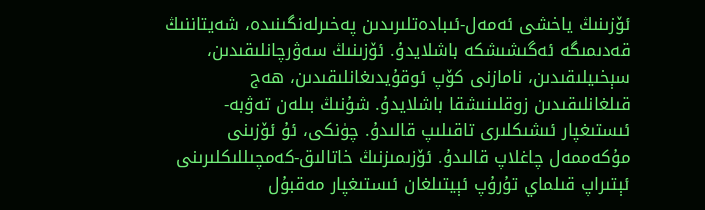ئۆزىنىڭ ياخشى ئەمەل-ئىبادەتلىرىدىن پەخىرلەنگىنىدە، شەيتاننىڭ قەدىمىگە ئەگىشىشكە باشلايدۇ. ئۆزىنىڭ سەۋرچانلىقىدىن، سېخىيلىقىدىن، نامازنى كۆپ ئوقۇيدىغانلىقىدىن، ھەج قىلغانلىقىدىن زوقلىنىشقا باشلايدۇ. شۇنىڭ بىلەن تەۋبە-ئىستىغپار ئىشىكلىرى تاقىلىپ قالىدۇ. چۈنكى، ئۇ ئۆزىنى مۇكەممەل چاغلاپ قالىدۇ. ئۆزىمىزنىڭ خاتالىق-كەمچىللىكلىرىنى ئېتىراپ قىلماي تۇرۇپ ئېيتىلغان ئىستىغپار مەقبۇل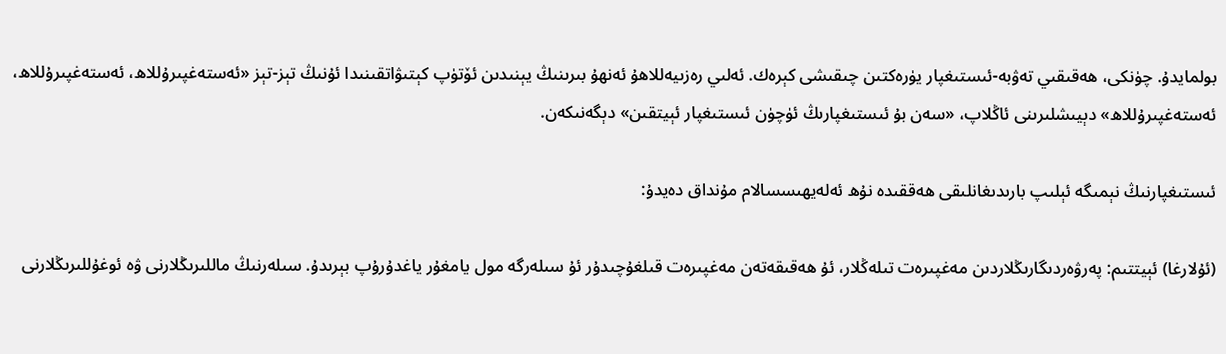بولمايدۇ. چۈنكى، ھەقىقىي تەۋبە-ئىستىغپار يۈرەكتىن چىقىشى كېرەك. ئەلىي رەزىيەللاھۇ ئەنھۇ بىرىنىڭ يېنىدىن ئۆتۈپ كېتىۋاتقىنىدا ئۇنىڭ تېز-تېز «ئەستەغپىرۇللاھ، ئەستەغپىرۇللاھ، ئەستەغپىرۇللاھ» دېيىشلىرىنى ئاڭلاپ، «سەن بۇ ئىستىغپارىڭ ئۈچۈن ئىستىغپار ئېيتقىن» دېگەنىكەن.

ئىستىغپارنىڭ نېمىگە ئېلىپ بارىدىغانلىقى ھەققىدە نۇھ ئەلەيھىسسالام مۇنداق دەيدۇ:

(ئۇلارغا) ئېيتتىم: پەرۋەردىگارىڭلاردىن مەغپىرەت تىلەڭلار، ئۇ ھەقىقەتەن مەغپىرەت قىلغۇچىدۇر ئۇ سىلەرگە مول يامغۇر ياغدۇرۇپ بېرىدۇ. سىلەرنىڭ ماللىرىڭلارنى ۋە ئوغۇللىرىڭلارنى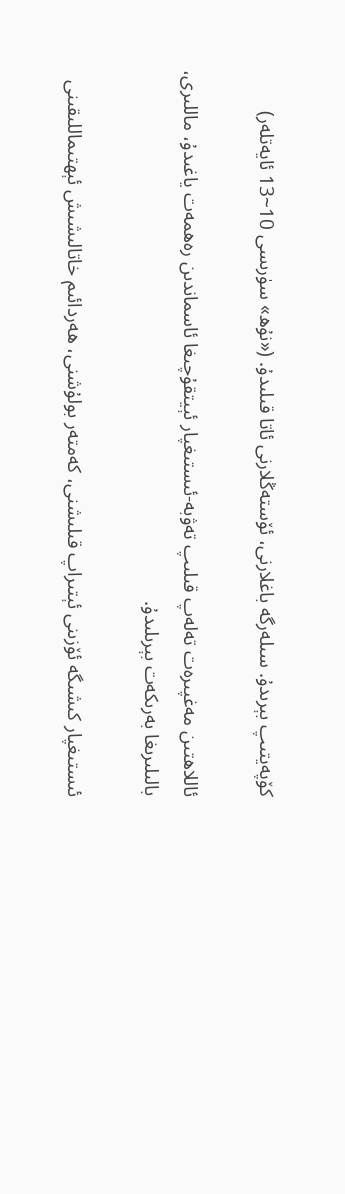كۆپەيتىپ بېرىدۇ. سىلەرگە باغلارنى، ئۆستەڭلارنى ئاتا قىلىدۇ. («نۇھ» سۈرىسى 10~13 ئايەتلەر)

ئاللاھتىن مەغپىرەت تەلەپ قىلىپ تەۋبە-ئىستىغپار ئېيتقۇچىغا ئاسماندىن رەھمەت ياغىدۇ، ماللىرى، بالىلىرىغا بەرىكەت بېرىلىدۇ.

ئىستىغپار كىشىگە ئۆزىنى ئېتىراپ قىلىشنى، كەمتەر بولۇشنى، ھەردائىم خاتالىشىش ئېھتىماللىقىنى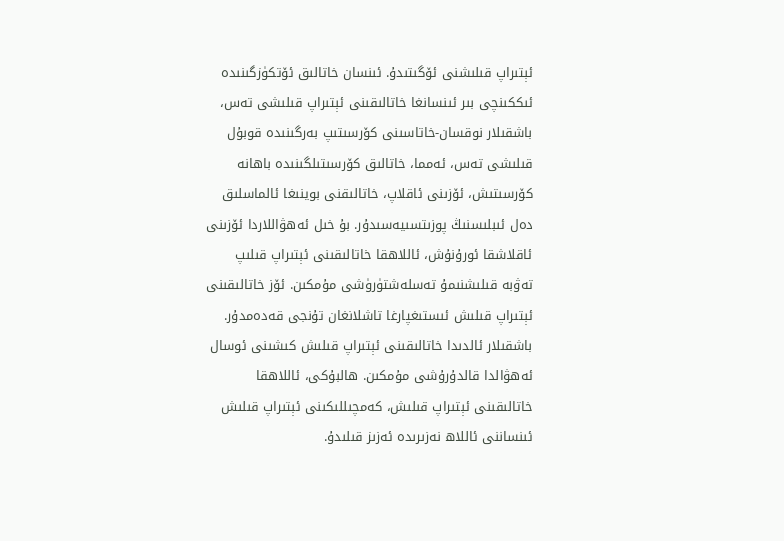ئېتىراپ قىلىشنى ئۆگىتىدۇ. ئىنسان خاتالىق ئۆتكۈزگىنىدە ئىككىنچى بىر ئىنسانغا خاتالىقىنى ئېتىراپ قىلىشى تەس، باشقىلار نوقسان-خاتاسىنى كۆرسىتىپ بەرگىنىدە قوبۇل قىلىشى تەس، ئەمما، خاتالىق كۆرسىتىلگىنىدە باھانە كۆرسىتىش، ئۆزىنى ئاقلاپ، خاتالىقنى بوينىغا ئالماسلىق دەل ئىبلىسنىڭ پوزىتسىيەسىدۇر. بۇ خىل ئەھۋاللاردا ئۆزىنى ئاقلاشقا ئورۇنۇش، ئاللاھقا خاتالىقىنى ئېتىراپ قىلىپ تەۋبە قىلىشنىمۇ تەسلەشتۈرۈشى مۇمكىن. ئۆز خاتالىقىنى ئېتىراپ قىلىش ئىستىغپارغا تاشلانغان تۇنجى قەدەمدۇر. باشقىلار ئالدىدا خاتالىقىنى ئېتىراپ قىلىش كىشىنى ئوسال ئەھۋالدا قالدۇرۇشى مۇمكىن. ھالبۇكى، ئاللاھقا خاتالىقىنى ئېتىراپ قىلىش، كەمچىللىكىنى ئېتىراپ قىلىش ئىنساننى ئاللاھ نەزىرىدە ئەزىز قىلىدۇ.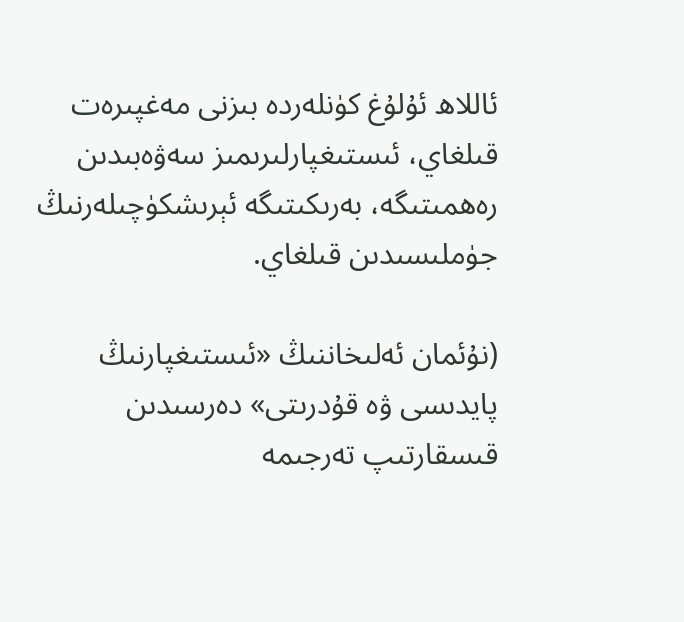ئاللاھ ئۇلۇغ كۈنلەردە بىزنى مەغپىرەت قىلغاي، ئىستىغپارلىرىمىز سەۋەبىدىن رەھمىتىگە، بەرىكىتىگە ئېرىشكۈچىلەرنىڭ جۈملىسىدىن قىلغاي.

(نۇئ‍مان ئەلىخاننىڭ «ئىستىغپارنىڭ پايدىسى ۋە قۇدرىتى» دەرسىدىن قىسقارتىپ تەرجىمە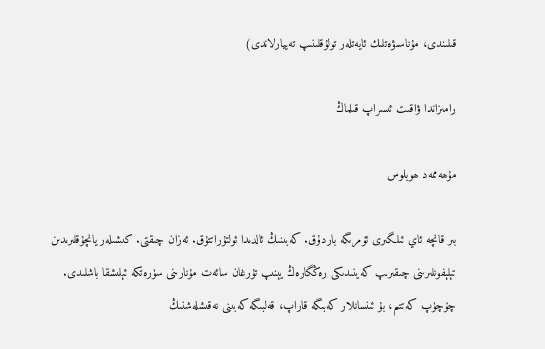قىلىندى، مۇناسىۋەتلىك ئايەتلەر تولۇقلىنىپ تەييارلاندى)

رامىزاندا ۋاقىت ئىسراپ قىلماڭ

مۇھەممەد ھوبلوس

بىر قانچە ئاي ئىلگىرى ئۆمرىگە باردۇق. كەبىنىڭ ئالدىدا ئولتۇراتتۇق. ئەزان چىقتى. كىشىلەر يانچۇقلىرىدىن تېلېفونلىرىنى چىقىرىپ كەينىدىكى رەڭگارەڭ يېنىپ تۇرغان سائەت مۇنارىنى سۈرەتكە ئېلىشقا باشلىدى. چۆچۈپ كەتتىم، بۇ ئىنسانلار كەبىگە قاراپ، قەلبىگە كەبىنى نەقىشلەشنىڭ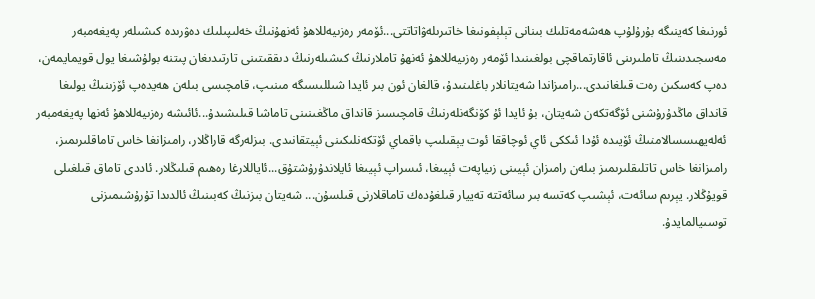ئورنىغا كەينىگە بۇرۇلۇپ ھەشەمەتلىك بىنانى تېلېفونىغا خاتىرىلەۋاتاتتى...ئۆمەر رەزىيەللاھۇ ئەنھۇنىڭ خەلىپىلىك دەۋرىدە كىشىلەر پەيغەمبەر مەسجىدىنىڭ تاملىرىنى ئاقارتماقچى بولغىنىدا ئۆمەر رەزىيەللاھۇ ئەنھۇ تاملارنىڭ كىشىلەرنىڭ دىققىتىنى تارتىدىغان پىتنە بولۇشىغا يول قويمايمەن، دەپ كەسكىن رەت قىلغانىدى...رامىزاندا شەيتانلار باغلىنىدۇ، قالغان ئون بىر ئايدا شىللىسىگە مىنىپ، قامچىسى بىلەن ھەيدەپ ئۆزىنىڭ يولىغا قانداق ماڭدۇرۇشنى ئۆگەتكەن شەيتان، بۇ ئايدا ئۇ كۆنگەنلەرنىڭ قامچىسىز قانداق ماڭغىنىنى تاماشا قىلىشىدۇ...ئائىشە رەزىيەللاھۇ ئەنھا پەيغەمبەر ئەلەيھىسسالامنىڭ ئۆيىدە ئۇدا ئىككى ئاي ئوچاققا ئوت يېقىلىپ باقماي ئۆتكەنلىكىنى ئېيتقانىدى. بىزلەرگە قاراڭلار، رامىزانغا خاس تاماقلىرىمىز، رامىزانغا خاس تاتلىقلىرىمىز بىلەن رامىزان ئېيىنى زىياپەت ئېيىغا، ئىسراپ ئېيىغا ئايلاندۇرۇشتۇق...ئاياللارغا رەھىم قىلىڭلار. ئاددى تاماق قىلغىلى قويۇڭلار. يېرىم سائەت، ئېشىپ كەتسە بىر سائەتتە تەييار قىلغۇدەك تاماقلارنى قىلسۇن... شەيتان بىزنىڭ كەبىنىڭ ئالدىدا تۇرۇشىمىزنى توسىيالمايدۇ.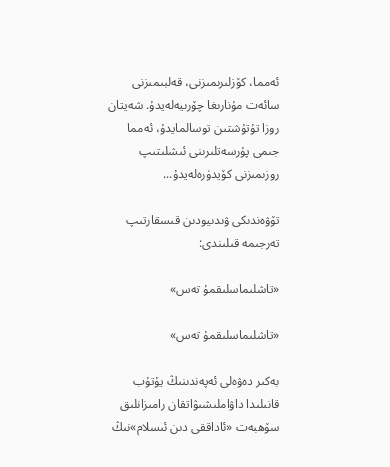ئەمما، كۆزلىرىمىزنى، قەلبىمىزنى سائەت مۇنارىغا چۆرىيەلەيدۇ. شەيتان روزا تۇتۇشتىن توسالمايدۇ، ئەمما جىمى پۇرسەتلىرىنى ئىشلىتىپ روزىمىزنى كۆيدۈرەلەيدۇ...

تۆۋەندىكى ۋىدىيودىن قىسقارتىپ تەرجىمە قىلىندى:

«تاشلىماسلىقمۇ تەس»

«تاشلىماسلىقمۇ تەس»

بەكىر دەۋەلى ئەپەندىنىڭ يۇتۇب قانىلىدا داۋاملىشىۋاتقان رامىزانلىق سۆھبەت «ئاداققى دىن ئىسلام»نىڭ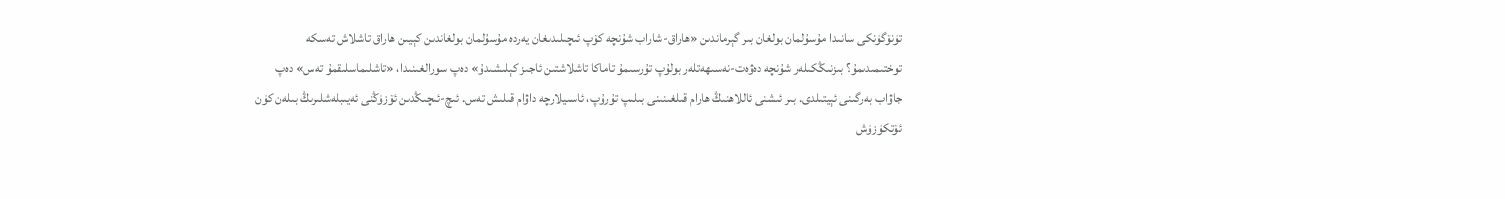تۈنۆگۈنكى سانىدا مۇسۇلمان بولغان بىر گېرماندىن «ھاراق-شاراب شۇنچە كۆپ ئىچىلىدىغان يەردە مۇسۇلمان بولغاندىن كېيىن ھاراق تاشلاش تەسكە توختىمىدىمۇ؟ بىزنىڭكىلەر شۇنچە دەۋەت-نەسىھەتلەر بولۇپ تۇرسىمۇ تاماكا تاشلاشتىن ئاجىز كېلىشىدۇ» دەپ سورالغىنىدا، «تاشلىماسلىقمۇ تەس» دەپ جاۋاب بەرگىنى ئېيتىلدى. بىر ئىشنى ئاللاھنىڭ ھارام قىلغىنىنى بىلىپ تۇرۇپ، ئاسىيلارچە داۋام قىلىش تەس. ئىچ-ئىچىڭدىن ئۆزۈڭنى ئەيىبلەشلىرىڭ بىلەن كۈن ئۆتكۈزۈش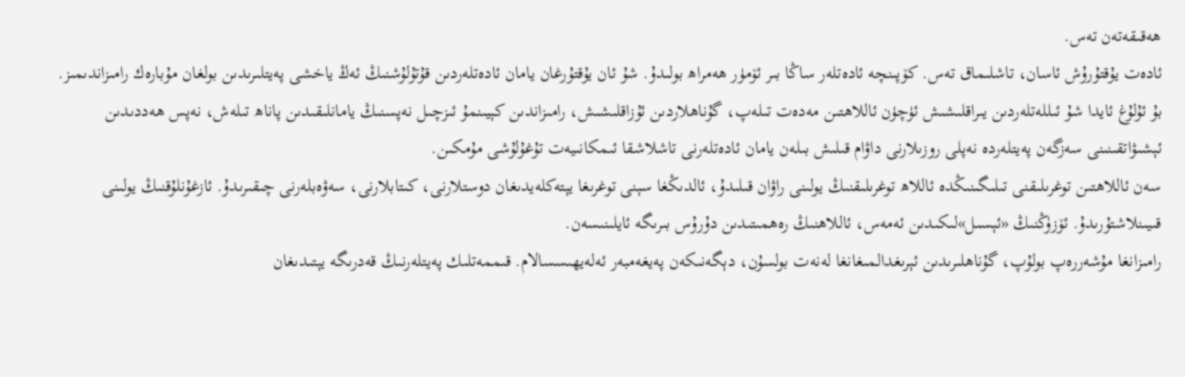ھەقىقەتەن تەس.
ئادەت يۇقتۇرۇش ئاسان، تاشلىماق تەس. كۆپىنچە ئادەتلەر ساڭا بىر ئۆمۈر ھەمراھ بولىدۇ. شۇ ئان يۇقتۇرغان يامان ئادەتلەردىن قۇتۇلۇشنىڭ ئەڭ ياخشى پەيتلىرىدىن بولغان مۇبارەك رامىزاندىمىز. بۇ ئۇلۇغ ئايدا شۇ ئىللەتلەردىن يىراقلىشىش ئۈچۈن ئاللاھتىن مەدەت تىلەپ، گۇناھلاردىن ئۇزاقلىشىش، رامىزاندىن كېيىنمۇ ئىزچىل نەپسنىڭ يامانلىقىدىن پاناھ تىلەش، نەپس ھەددىدىن ئېشىۋاتقىنىنى سەزگەن پەيتلەردە نەپلى روزىلارنى داۋام قىلىش بىلەن يامان ئادەتلەرنى تاشلاشقا ئىمكانىيەت تۇغۇلۇشى مۇمكىن.
سەن ئاللاھتىن توغرىلىقنى تىلىگىنىڭدە ئاللاھ توغرىلىقنىڭ يولىنى راۋان قىلىدۇ، ئالدىڭغا سېنى توغرىغا يېتەكلەيدىغان دوستلارنى، كىتابلارنى، سەۋەبلەرنى چىقىرىدۇ. ئازغۇنلۇقنىڭ يولىنى قىيىنلاشتۇرىدۇ. ئۆزۈڭنىڭ «ئېسىل»لىكىدىن ئەمەس، ئاللاھنىڭ رەھمىتىدىن دۇرۇس بىرىگە ئايلىنىسەن.
رامىزانغا مۇشەررەپ بولۇپ، گۇناھلىرىدىن ئېرىغدالمىغانغا لەنەت بولسۇن، دېگەنىكەن پەيغەمبەر ئەلەيھىسسالام. قىممەتلىك پەيتلەرنىڭ قەدرىگە يېتىدىغان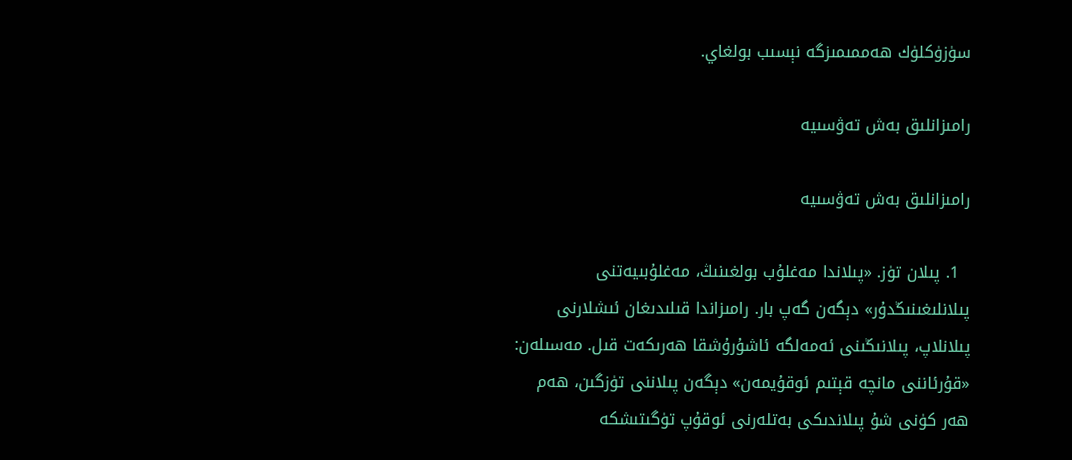سۈزۈكلۈك ھەممىمىزگە نېسىب بولغاي.

رامىزانلىق بەش تەۋسىيە

رامىزانلىق بەش تەۋسىيە

  1. پىلان تۈز. «پىلاندا مەغلۇب بولغىنىڭ، مەغلۇبىيەتنى پىلانلىغىنىڭدۇر» دېگەن گەپ بار. رامىزاندا قىلىدىغان ئىشلارنى پىلانلاپ، پىلانىڭىنى ئەمەلگە ئاشۇرۇشقا ھەرىكەت قىل. مەسىلەن: «قۇرئاننى مانچە قېتىم ئوقۇيمەن» دېگەن پىلاننى تۈزگىن، ھەم ھەر كۈنى شۇ پىلاندىكى بەتلەرنى ئوقۇپ تۈگىتىشكە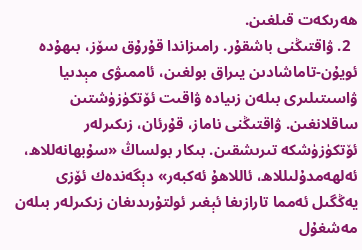ھەرىكەت قىلغىن.
  2. ۋاقتىڭنى باشقۇر. رامىزاندا قۇرۇق سۆز، بىھۇدە ئويۇن-تاماشادىن يىراق بولغىن، ئاممىۋى مېدىيا ۋاسىتىلىرى بىلەن زىيادە ۋاقىت ئۆتكۈزۈشتىن ساقلانغىن. ۋاقتىڭنى ناماز، قۇرئان، زىكىرلەر ئۆتكۈزۈشكە تىرىشقىن. بىكار بولساڭ «سۇبھانەللاھ، ئەلھەمدۇلىللاھ، ئاللاھۇ ئەكبەر» دېگەندەك ئۆزى يەڭگىل ئەمما تارازىغا ئېغىر ئولتۇرىدىغان زىكىرلەر بىلەن مەشغۇل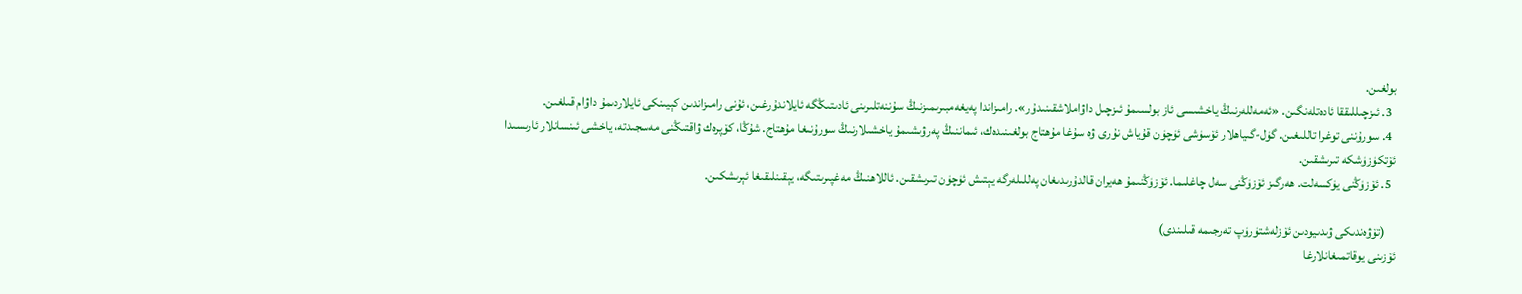بولغىن.
  3. ئىزچىللىققا ئادەتلەنگىن. «ئەمەللەرنىڭ ياخشىسى ئاز بولسىمۇ ئىزچىل داۋاملاشقىنىدۇر». رامىزاندا پەيغەمبىرىمىزنىڭ سۇننەتلىرىنى ئادىتىڭگە ئايلاندۇرغىن، ئۇنى رامىزاندىن كېيىنكى ئايلاردىمۇ داۋام قىلغىن.
  4. سورۇننى توغرا تاللىغىن. گۈل-گىياھلار ئۆسۈشى ئۈچۈن قۇياش نۇرى ۋە سۇغا مۇھتاج بولغىنىدەك، ئىماننىڭ پەرۋىشىمۇ ياخشىلارنىڭ سورۇنىغا مۇھتاج. شۇڭا، كۆپرەك ۋاقتىڭنى مەسجىدتە، ياخشى ئىنسانلار ئارىسىدا ئۆتكۈزۈشكە تىرىشقىن.
  5. ئۆزۈڭنى يۈكسەلت. ھەرگىز ئۆزۈڭنى سەل چاغلىما. ئۆزۈڭنىمۇ ھەيران قالدۇرىدىغان پەللىلەرگە يېتىش ئۈچۈن تىرىشقىن. ئاللاھنىڭ مەغپىرىتىگە، يېقىنلىقىغا ئېرىشكىن.

    (تۆۋەندىكى ۋىدىيودىن ئۆزلەشتۈرۈپ تەرجىمە قىلىندى)
ئۆزىنى يوقاتمىغانلارغا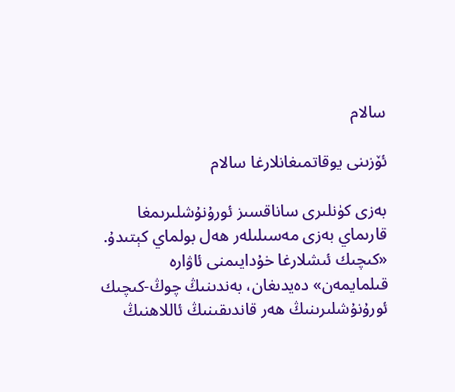سالام

ئۆزىنى يوقاتمىغانلارغا سالام

بەزى كۈنلىرى ساناقسىز ئورۇنۇشلىرىمغا قارىماي بەزى مەسىلىلەر ھەل بولماي كېتىدۇ. «كىچىك ئىشلارغا خۇدايىمنى ئاۋارە قىلمايمەن» دەيدىغان، بەندىنىڭ چوڭ-كىچىك ئورۇنۇشلىرىنىڭ ھەر قاندىقىنىڭ ئاللاھنىڭ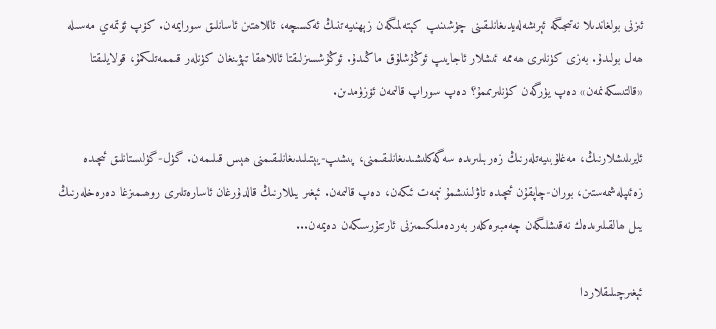ئىزنى بولغاندىلا نەتىجىگە ئېرىشەلەيدىغانلىقىنى چۈشىنىپ كېتەلمىگەن زېھنىيەتنىڭ ئەكسىچە، ئاللاھتىن ئاسانلىق سورايمەن. كۆپ ئۆتمەي مەسىلە ھەل بولىدۇ. بەزى كۈنلىرى ھەممە ئىشلار ئاجايىپ ئوڭۇشلۇق ماڭىدۇ. ئوڭۇشسىزلىقتا ئاللاھقا تېۋىنغان كۈنلەر قىممەتلىكمۇ، قولايلىقتا «قالتىسكەنمەن» دەپ يۈرگەن كۈنلىرىممۇ؟ دەپ سوراپ قالىمەن ئۆزۈمدىن.

ئايرىلىشلارنىڭ، مەغلۇبىيەتلەرنىڭ زەربىلىرىدە سەگەكلىشىدىغانلىقىمنى، پىشىپ-يېتىلىدىغانلىقىمنى ھېس قىلىمەن. گۈل-گۈلىستانلىق ئىچىدە زەئىپلەشمەستىن، بوران-چاپقۇن ئىچىدە تاۋلىنىشمۇ نېمەت ئىكەن، دەپ قالىمەن. ئېغىر يىللارنىڭ قالدۇرغان ئاسارەتلىرى روھىمىزغا دەرەخلەرنىڭ يىل ھالقىلىرىدەك نەقىشلىگەن چەمبىرەكلەر بەردەملىكىمىزنى ئارتتۇرسىكەن دەيمەن...

ئېغىرچىلىقلاردا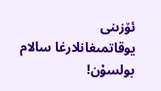ئۆزىنى يوقاتمىغانلارغا سالام بولسۇن!